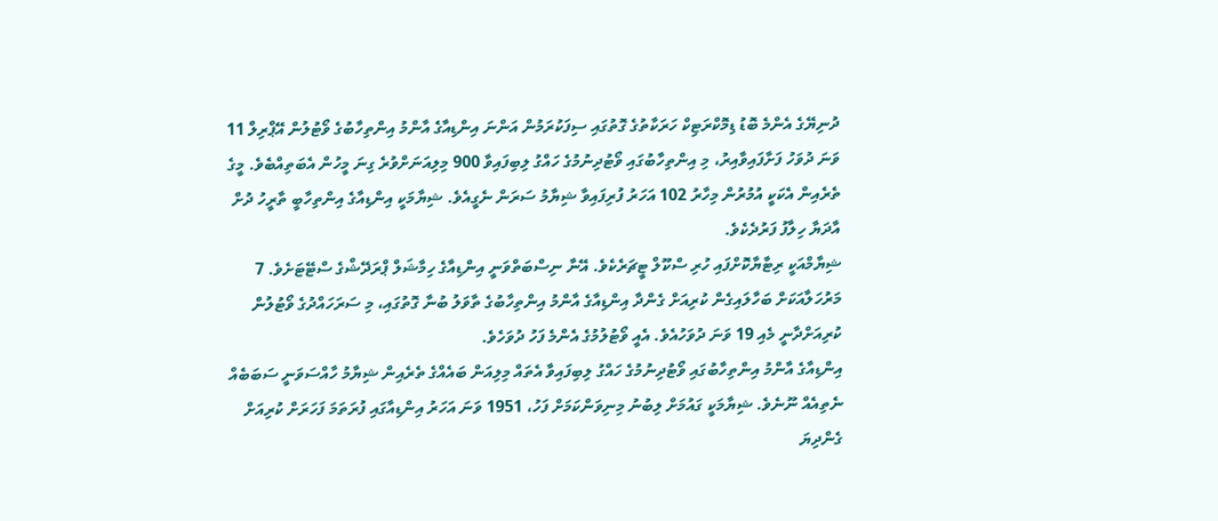ދުނިޔޭގެ އެންމެ ބޮޑު ޑިމޮކްރަޓިކް ހަރަކާތުގެ ގޮތުގައި ސިފަކުރަމުން އަންނަ އިންޑިއާގެ އާންމު އިންތިހާބުގެ ވޯޓުލުން އޭޕްރިލް 11 ވަނަ ދުވަހު ފަށާފައިވާއިރު، މި އިންތިހާބުގައި ވޯޓުދިނުމުގެ ހައްގު ލިބިފައިވާ 900 މިލިއަނަށްވުރެ ގިނަ މީހުން އެބަތިއްބެވެ. މީގެ ތެރެއިން އެކަކީ އުމުރުން މިހާރު 102 އަހަރު ފުރިފައިވާ ޝިޔާމު ސަރަން ނެގީއެވެ. ޝިޔާމަކީ އިންޑިއާގެ އިންތިހާބީ ތާރީހު ދުށް އާދަޔާ ހިލާފު ފަރުދެކެވެ.
ޝިޔާމްއަކީ ރިޓާޔާކޮށްފައި ހުރި ސްކޫލް ޓީޗަރެކެވެ. އޭނާ ނިސްބަތްވަނީ އިންޑިއާގެ ހިމާޝަލް ޕްރަދޭޝްގެ ސްޓޭޓަށެވެ. 7 މަރުހަލާއަކަށް ބަހާލައިގެން ކުރިއަށް ގެންދާ އިންޑިއާގެ އާންމު އިންތިހާބުގެ ތާވަލު ބުނާ ގޮތުގައި، މި ސަރަހައްދުގެ ވޯޓުލުން ކުރިއަށްދާނީ މެއި 19 ވަނަ ދުވަހުއެވެ. އެއީ ވޯޓުލުމުގެ އެންމެ ފަހު ދުވަހެވެ.
އިންޑިއާގެ އާންމު އިންތިހާބުގައި ވޯޓުދިނުމުގެ ހައްގު ލިބިފައިވާ އެތައް މިލިއަން ބައެއްގެ ތެރެއިން ޝިޔާމު ހާއްސަވަނީ ސަބަބެއް ނެތިއެއް ނޫނެވެ. ޝިޔާމަކީ ގައުމަށް ލިބުނު މިނިވަންކަމަށް ފަހު، 1951 ވަނަ އަހަރު އިންޑިއާގައި ފުރަތަމަ ފަހަރަށް ކުރިއަށް ގެންދިޔަ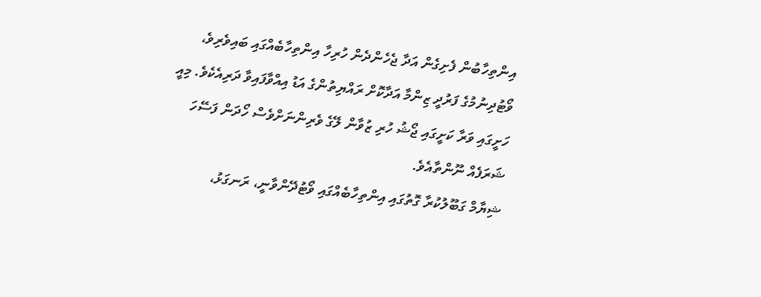އިންތިހާބުން ފެށިގެން އަދާ ޖެހެންދެން ހުރިހާ އިންތިހާބެއްގައި ބައިވެރިވެ، ވޯޓުދިނުމުގެ ފަރުދީ ޒިންމާ އަދާކޮށް ރައްޔިތުންގެ އަޑު އިއްވާފައިވާ ދަރިއެކެވެ. މިއީ ހަށީގައި ވަރާ ކަށީގައި ޖޯޝު ހުރި ޒުވާން ލޭގެ ވެރިންނަށްވެސް ހޯދަން ފަސޭހަ ޝަރަފެއް ނޫންތާއެވެ.
ޝިޔާމް ގަބޫލުކުރާ ގޮތުގައި އިންތިހާބެއްގައި ވޯޓުދޭންވާނީ، ރަނގަޅު،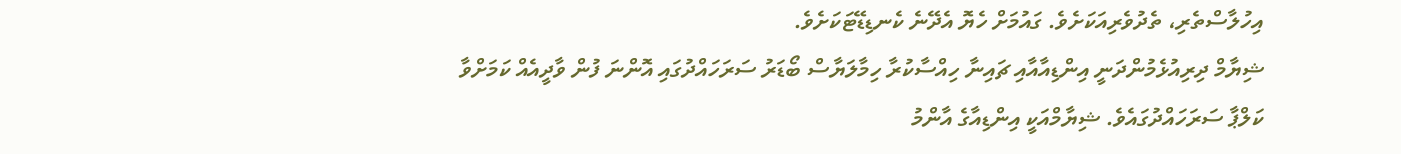އިހުލާސްތެރި، ތެދުވެރިއަކަށެވެ. ގައުމަށް ހެޔޮ އެދޭނެ ކެނޑިޑޭޓަކަށެވެ.
ޝިޔާމް ދިރިއުޅެމުންދަނީ އިންޑިއާއާއި ޗައިނާ ހިއްސާކުރާ ހިމާލަޔާސް ބޯޑަރު ސަރަހައްދުގައި އޮންނަ ފުން ވާދީއެއް ކަމަށްވާ ކަލްޕާ ސަރަހައްދުގައެވެ. ޝިޔާމްއަކީ އިންޑިއާގެ އާންމު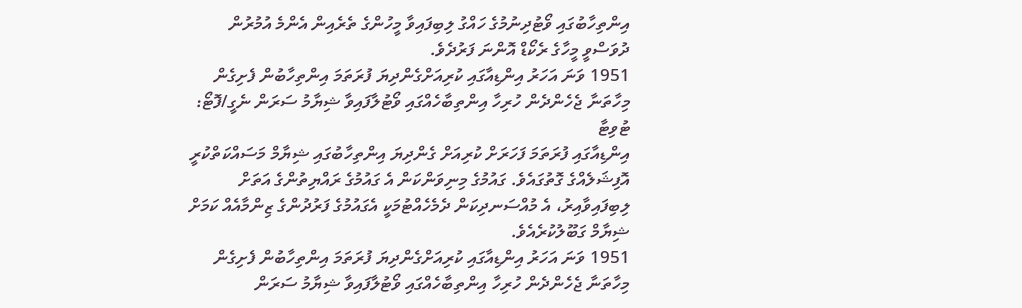އިންތިހާބުގައި ވޯޓުދިނުމުގެ ހައްގު ލިބިފައިވާ މީހުންގެ ތެރެއިން އެންމެ އުމުރުން ދުވަސްވީ މީހާގެ ރެކޯޑް އޮންނަ ފަރުދެވެ.
1951 ވަނަ އަހަރު އިންޑިއާގައި ކުރިއަށްގެންދިޔަ ފުރަތަމަ އިންތިހާބުން ފެށިގެން މިހާތަނާ ޖެހެންދެން ހުރިހާ އިންތިބާހެއްގައި ވޯޓުލާފައިވާ ޝިޔާމު ސަރަން ނެގީ/ފޮޓޯ: ޓުވިޓާ
އިންޑިއާގައި ފުރަތަމަ ފަހަރަށް ކުރިއަށް ގެންދިޔަ އިންތިހާބުގައި ޝިޔާމް މަސައްކަތްކުރީ އޮފިޝަލެއްގެ ގޮތުގައެވެ. ގައުމުގެ މިނިވަންކަން އެ ގައުމުގެ ރައްޔިތުންގެ އަތަށް ލިބިފައިވާއިރު، އެ މުއްސަނދިކަން ދެމެހެއްޓުމަކީ އެގައުމުގެ ފަރުދުންގެ ޒިންމާއެއް ކަމަށް ޝިޔާމް ގަބޫލުކުރެއެވެ.
1951 ވަނަ އަހަރު އިންޑިއާގައި ކުރިއަށްގެންދިޔަ ފުރަތަމަ އިންތިހާބުން ފެށިގެން މިހާތަނާ ޖެހެންދެން ހުރިހާ އިންތިބާހެއްގައި ވޯޓުލާފައިވާ ޝިޔާމު ސަރަން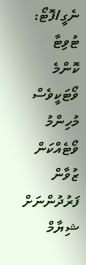ނެގީ/ފޮޓޯ: ޓުވިޓާ
ކޮންމެ ވޯޓަކީވެސް މުހިންމު ވޯޓެއްކަން ޒުވާން ފަރުދުންނަށް ޝިޔާމް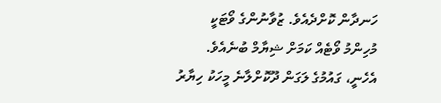ހަނދާން ކޮށްދެއެވެ. ޒުވާނުންގެ ވޯޓަކީ މުހިންމު ވޯޓެއް ކަމަށް ޝިޔާމް ބުނެއެވެ. އެހެނީ، ގައުމުގެ ލަގަން ދޫކޮށްލާނެ މީހަކު ހިޔާރު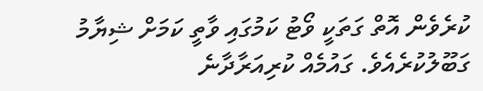ކުރެވެން އޮތް ގަތަކީ ވޯޓު ކަމުގައި ވާތީ ކަމަށް ޝިޔާމު ގަބޫލުކުރެއެވެ. ގައުމެއް ކުރިއަރާދާނެ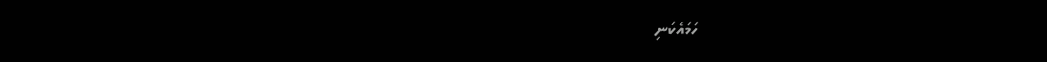ހަމައެކަނި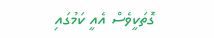ގޮތަކީވެސް އެއީ ކަމުގައި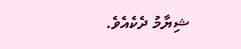ޝިޔާމު ދެކެއެވެ.